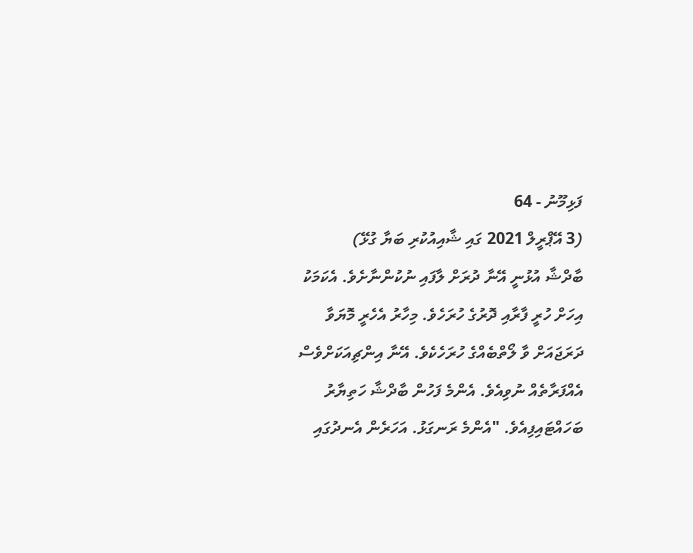ފަޅިމޫނު - 64
(3 އޭޕްރީލް 2021 ގައި ޝާއިއުކުރި ބަޔާ ގުޅޭ)
ބާދްޝާ އުޅުނީ އޭނާ ދުރަށް ލާފައި ނުކުންނާށެވެ. އެކަމަކު އިހަށް ހުރީ ފާރާއި ދޮރުގެ ހުރަހެވެ. މިހާރު އެހެރީ މޮޔަވާ ދަރަޖައަށް ވާ ލޯތްބެއްގެ ހުރަހެކެވެ. އޭނާ އިންޗިއަކަށްވެސް އެއްފަރާތެއް ނުވިއެވެ. އެންމެ ފަހުން ބާދްޝާ ހަތިޔާރު ބަހައްޓައިފިއެވެ. "އެންމެ ރަނގަޅު. އަހަރެން އެނދުގައި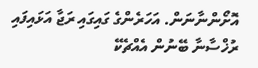އޮށޯންނާނަން. އަހަރެންގެ ގައިގައި ރަޖާ އަޅައިފައި ރުޚްސާނާ ބޭނުން އެއްޗެކޭ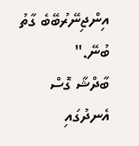އިންޖިނޭރުބޭބެ ގާތު ބުނޭ."
ބާދްޝާ ގޮސް އެނދުގައި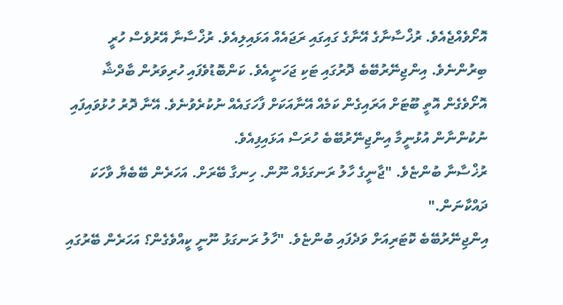އޮށޯވެއްޖެއެވެ. ރުޚްސާނާގެ އޭނާގެ ގައިގައި ރަޖައެއް އަޅައިލިއެވެ. ރުޚްސާނާ އޭރުވެސް ހުރީ ބިރުންނެވެ. އިންޖިނޭރުބޭބެ ދޮރުގައި ޓަކި ޖަހަނީއެވެ. ކަންބޮޑުވެފައި ހުރިވަރުން ބާދްޝާ އޮށޯވެގެން އޮތީ ބޫޓަށް އަރައިގެން ކަމެއް އޭނާއަކަށް ފާހަގައެއް ނުކުރެވުނެވެ. އޭނާ ދޮރު ހުޅުވައިފައި ނުކުންނާން އުޅުނީމާ އިންޖިނޭރުބޭބެ ހުރަސް އަޅައިފިއެވެ.
ރުޚްސާނާ ބުންޏެވެ. "ޖާނީގެ ހާލު ރަނގަޅެއް ނޫން. ހިނގާ ބޭރަށް. އަހަރެން ބޭބެޔާ ވާހަކަ ދައްކާނަން."
އިންޖިނޭރުބޭބެ ކޮޓަރިއަށް ވަދެފައި ބުންޏެވެ. "ހާލު ރަނގަޅު ނޫނީ ކީއްވެގެން؟ އަހަރެން ބޭރުގައި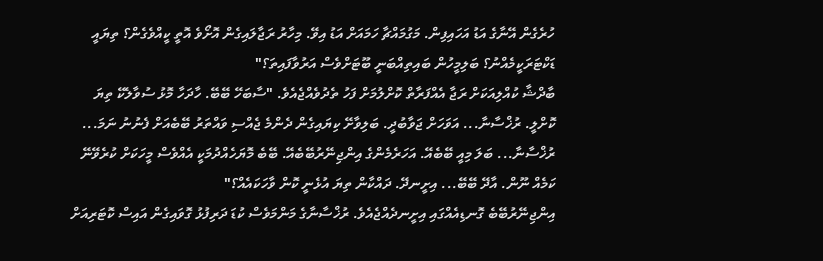ހުރެގެން އޭނާގެ އަޑު އަހައިފިން. މަގުމައްޗާ ހަމައަށް އަޑު އިވޭ. މިހާރު ރަޖާލައިގެން އޮށޯވެ އޮތީ ކީއްވެގެން؟ ތިޔައީ ޑަކްޓަރަކީމެއްނު؟ ބަލިމީހުން ބައިތިއްބަނީ ބޫޓަށްވެސް އަރުވާފައިތަ؟"
ބާދްޝާ ކުއްލިއަކަށް ރަޖާ އެއްފަރާތް ކޮށްލުމަށް ފަހު ތެދުވެއްޖެއެވެ. "ސާބަހޭ ބޭބޭ. ހާދަހާ މޮޅު ސުވާލެކޭ ތިޔަ ކޮށްލީ. ރުޚްސާނާ... އަވަހަށް ޖަވާބުދީ. ބަލިވާށޭ ކިޔައިގެން ދެންމެ ޖެއްސި ވައްތަރު ބޭބެއަށް ފެނުނު ނަމަ... ރުޚްސާނާ... ބަލަ މިއީ ބޭބެއޭ. އަހަރެމެންގެ އިންޖިނޭރުބޭބެއޭ. ބޭބެ މޮޔަހެއްދުމަކީ އެއްވެސް މީހަކަށް ކުރެވޭނޭ ކަމެއް ނޫން. އާދޭ ބޭބޭ... އިށީނދޭ. ދައްކާން ތިޔަ އުޅެނީ ކޮން ވާހަކައެއް؟"
އިންޖިނޭރުބޭބެ ގޮނޑިއެއްގައި އިށީނދެއްޖެއެވެ. ރުޚްސާނާގެ މަންމަވެސް ކުޑަ ދަރިފުޅު ގޮވައިގެން އައިސް ކޮޓަރިއަށް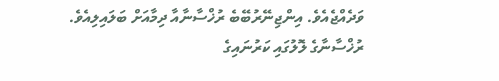ވަދެއްޖެއެވެ. އިންޖިނޭރުބޭބެ ރުޚްސާނާއާ ދިމާއަށް ބަލައިލިއެވެ. ރުޚްސާނާގެ ލޮލުގައި ކަރުނައިގެ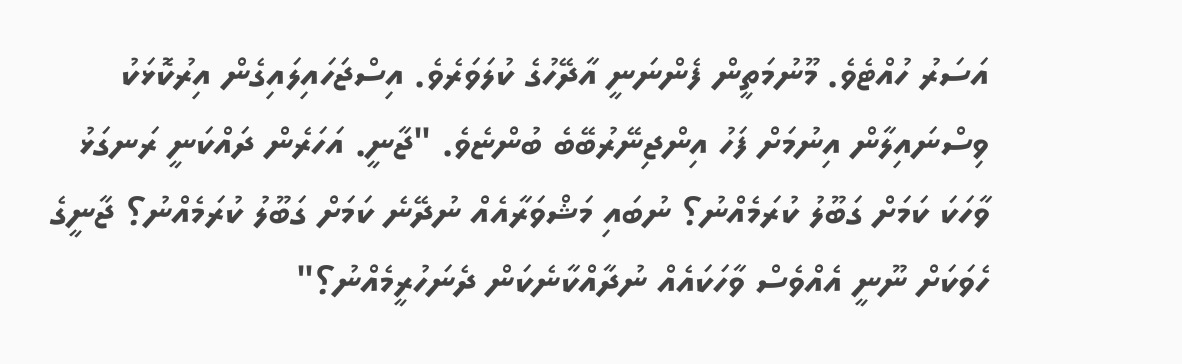އަސަރު ހުއްޓެވެ. މޫނުމަތީން ފެންނަނީ އާދޭހުގެ ކުލަވަރެވެ. އިސްޖަހައިލައިގެން އިރުކޮޅަކު ވިސްނައިލާން އިނުމަށް ފަހު އިންޖިނޭރުބޭބެ ބުންޏެވެ. "ޖާނީ. އަހަރެން ދައްކަނީ ރަނގަޅު ވާހަކަ ކަމަށް ގަބޫލު ކުރަމެއްނު؟ ނުބައި މަޝްވަރާއެއް ނުދޭނެ ކަމަށް ގަބޫލު ކުރަމެއްނު؟ ޖާނީގެ ހެވަކަށް ނޫނީ އެއްވެސް ވާހަކައެއް ނުދާއްކާނެކަން ދެނަހުރީމެއްނު؟"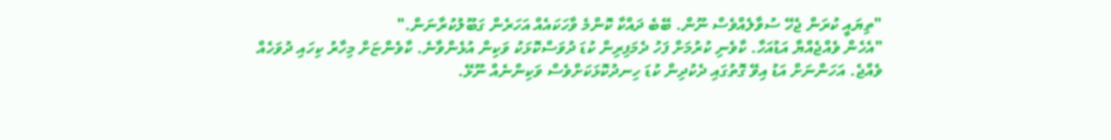"ތިޔައީ ކުރަން ޖެހޭ ސުވާލެއްވެސް ނޫން. ބޭބެ ދައްކާ ކޮންމެ ވާހަކައެއް އަހަރެން ގަބޫލުކުރާނަން."
"އެހެން ވެއްޖެއްޔާ އަޑުއަހާ. ކާވެނި ކުރުމަށް ފަހު ދެމަފިރިން ކުޑަ ދުވަސްކޮޅަކު ވަކިން އުޅެންވާނެ. ކާވެންޏަށް މިހާރު ކިހައި ދުވަހެއް ވެއްޖެ. އަހަންނަށް އަޑު އިވޭ ގޮތުގައި ދެކުދިން ކުޑަ ހިނދުކޮޅަކަށްވެސް ވަކިންނެއް ނޫޅޭ.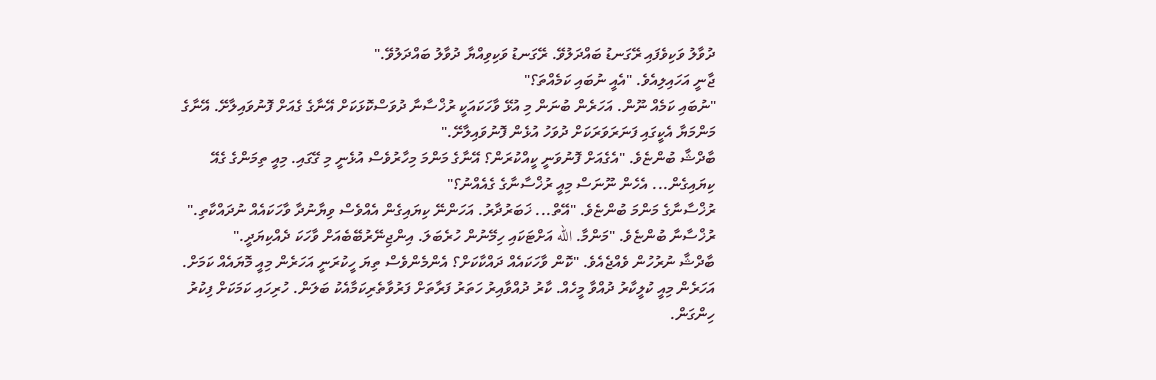ދުވާލު ވަކިވެފައި ރޭގަނޑު ބައްދަލުވޭ. ރޭގަނޑު ވަކިވިއްޔާ ދުވާލު ބައްދަލުވޭ."
ޖާނީ އަހައިލިއެވެ. "އެއީ ނުބައި ކަމެއްތަ؟"
"ނުބައި ކަމެއް ނޫން. އަހަރެން ބުނަން މި އުޅޭ ވާހަކައަކީ ރުޚްސާނާ ދުވަސްކޮޅަކަށް އޭނާގެ ގެއަށް ފޮނުވައިލާށޭ. އޭނާގެ މަންމަޔާ އެކީގައި ފަނަރަވަރަކަށް ދުވަހު އުޅެން ފޮނުވައިލާށޭ."
ބާދްޝާ ބުންޏެވެ. "އެގެއަށް ފޮނުވަނީ ކީއްކުރަން؟ އޭނާގެ މަންމަ މިހާރުވެސް އުޅެނީ މި ގޭގައި. މިއީ ތިމަންގެ ގެއޭ ކިޔައިގެން... އެހެން ނޫނަސް މިއީ ރުޚްސާނާގެ ގެއެއްނު؟"
ރުޚްސާނާގެ މަންމަ ބުންޏެވެ. "އޭތް... ޚަބަރުދާރު. އަހަންނޭ ކިޔައިގެން އެއްވެސް ވިޔާނުދާ ވާހަކައެއް ނުދައްކާތި."
ރުޚްސާނާ ބުންޏެވެ. "މަންމާ. الله އަށްޓަކައި ހިމޭނުން ހުރެބަލަ. އިންޖިނޭރުބޭބެއަށް ވާހަކަ ދެއްކިޔަދީ."
ބާދްޝާ ނުރުހުން ވެއްޖެއެވެ. "ކޮން ވާހަކައެއް ދައްކާކަށް؟ އެންމެންވެސް ތިޔަ ހީކުރަނީ އަހަރެން މިއީ މޮޔައެއް ކަމަށް. އަހަރެން މިއީ ކުލީކާރު ދުއްވާ މީހެއް. ކާރު ދުއްވާއިރު ހަތަރު ފަރާތަށް ފަރުވާތެރިކަމާއެކު ބަލަން. ހުރިހައި ކަމަކަށް ފިކުރު ހިންގަން.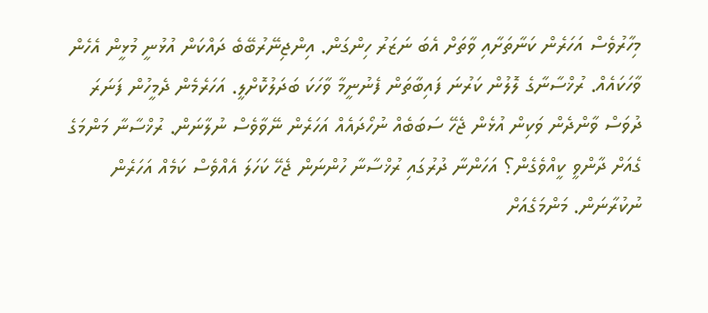މިހާރުވެސް އަހަރެން ކަނާތަށާއި ވާތަށް އެބަ ނަޒަރު ހިންގަން. އިންޖިނޭރުބޭބެ ދައްކަން އުޅުނީ މުޅީން އެހެން ވާހަކައެއް. ރުޚްސާނާގެ ލޮލުން ކަރުނަ ފައިބާތަން ފެނުނީމާ ވާހަކަ ބަދަލުކޮށްލީ. އަހަރެމެން ދެމީހުން ފަނަރަ ދުވަސް ވާންދެން ވަކިން އުޅެން ޖެހޭ ސަބަބެއް ނުހޯދައެއް އަހަރެން ނޭވާވެސް ނުލާނަން. ރުޚްސާނާ މަންމަގެ ގެއަށް ދާންވީ ކީއްވެގެން؟ އަހަންނާ ދުރުގައި ރުޚްސާނާ ހުންނަން ޖެހޭ ކަހަލަ އެއްވެސް ކަމެއް އަހަރެން ނުކުރާނަން. މަންމަގެއަށް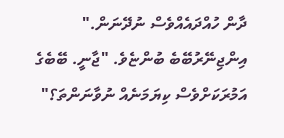ދާން ހުއްދައެއްވެސް ނުދޭނަން."
އިންޖިނޭރުބޭބެ ބުންޏެވެ. "ޖާނީ. ބޭބެގެ އަމުރަކަށްވެސް ކިޔަމަނެއް ނުވާނަންތަ؟"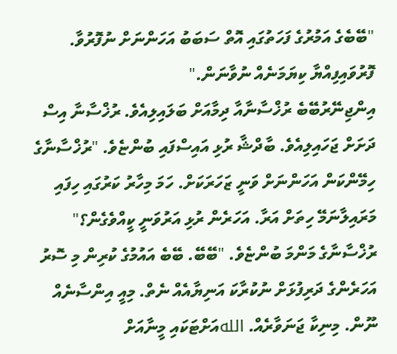"ބޭބެގެ އަމުރުގެ ފަހަތުގައި އޮތް ސަބަބު އަހަންނަށް ނުފޮރުވާ. ފޮރުވައިފިއްޔާ ކިޔަމަނެއް ނުވާނަން."
އިންޖިނޭރުބޭބެ ރުޚްސާނާއާ ދިމާއަށް ބަލައިލިއެވެ. ރުޚްސާނާ އިސް ދަށަށް ޖަހައިލިއެވެ. ބާދްޝާ ރުޅި އައިސްފައި ބުންޏެވެ. "ރުޚްސާނާގެ ހިމޭންކަން އަހަންނަށް ވަނީ ޒަހަރަކަށް. ހަމަ މިހާރު ކަރުގައި ހިފައި މަރައިލާނަމޭ ހިތަށް އަރާ. އަހަރެން ރުޅި އަރުވަނީ ކީއްވެގެން؟"
ރުޚްސާނާގެ މަންމަ ބުންޏެވެ. "ބޭބޭ. ބޭބެ އައުމުގެ ކުރިން މި ސޮރު އަހަރެންގެ ދަރިފުޅަށް ނުކުރާކަ އަނިޔާއެއް ނެތް. މިއީ އިންސާނެއް ނޫން. މިނިކާ ޖަނަވާރެއް. اللهއަށްޓަކައި މީނާއަށް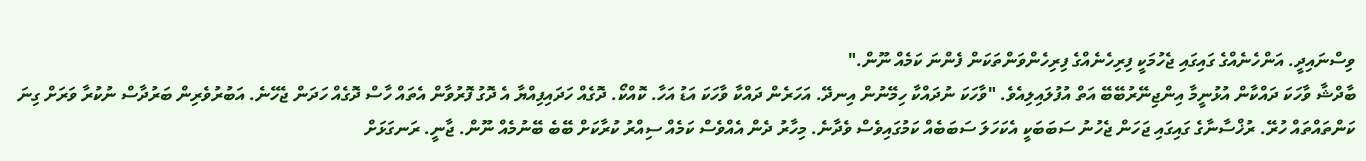ވިސްނައިދީ. އަންހެނެއްގެ ގައިގައި ޖެހުމަކީ ފިރިހެނެއްގެ ފިރިހެންވަންތަކަން ފެންނަ ކަމެއް ނޫން."
ބާދްޝާ ވާހަކަ ދައްކާން އުޅުނީމާ އިންޖިނޭރުބޭބޭ އަތް އުފުލައިލިއެވެ. "ވާހަކަ ނުދައްކާ ހިމޭނުން އިނދޭ. އަހަރެން ދައްކާ ވާހަކަ އަޑު އަހާ. ކޮއްކޯ. ދޮގެއް ހަދައިފިއްޔާ އެ ދޮގު ފޮރުވާން އެތައް ހާސް ދޮގެއް ހަދަން ޖެހޭނެ. އަބުރުވެރިން ބަރުދާސް ނުކުރާ ވަރަށް ގިނަ ކަންތައްތައް ހުރޭ. ރުޚްސާނާގެ ގައިގައި ޖަހަން ޖެހުނު ސަބަބަކީ އެކަހަލަ ސަބަބެއް ކަމުގައިވެސް ވެދާނެ. މިހާރު ދެން އެއްވެސް ކަމެއް ސިއްރު ކުރާކަށް ބޭބެ ބޭނުމެއް ނޫން. ޖާނީ. ރަނގަޅަށް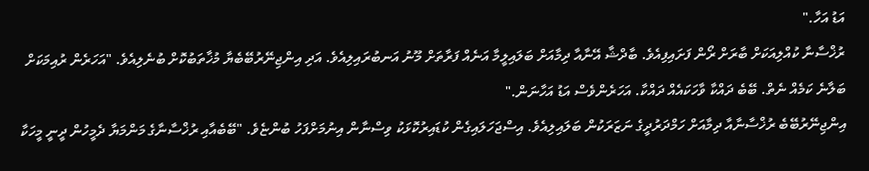އަޑު އަހާ."
ރުޚްސާނާ ކުއްލިއަކަށް ބާރަށް ރޯން ފަށައިފިއެވެ. ބާދްޝާ އޭނާއާ ދިމާއަށް ބަލައިލީމާ އަނެއް ފަރާތަށް މޫނު އަނބުރައިލިއެވެ. އަދި އިންޖިނޭރުބޭބެޔާ މުޚާތަބުކޮށް ބުނެލިއެވެ. "އަހަރެން ރުއިމަކަށް ބަލާނެ ކަމެއް ނެތް. ބޭބެ ދައްކާ ވާހަކައެއް ދައްކާ. އަހަރެންވެސް އަޑު އަހާނަން."
އިންޖިނޭރުބޭބެ ރުޚްސާނާއާ ދިމާއަށް ހަމްދަރުދީގެ ނަޒަރަކުން ބަލައިލިއެވެ. އިސްޖަހަލައިގެން ކުޑައިރުކޮޅަކު ވިސްނާން އިނުމަށްފަހު ބުންޏެވެ. "ބޭބެއާއި ރުޚްސާނާގެ މަންމަޔާ ދެމީހުން ދީނީ މީހަކާ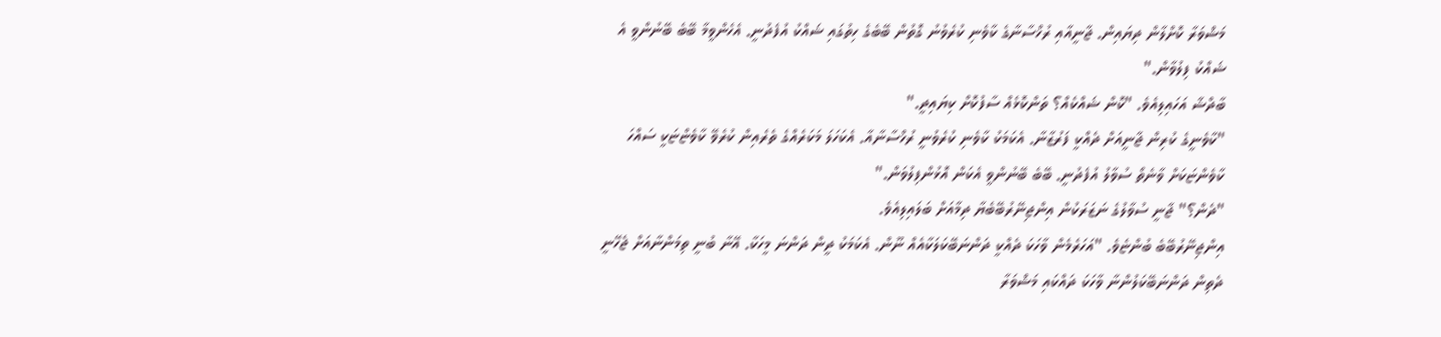މަޝްވަރާ ކޮށްލާން ދިޔައިން. ޖާނީއާއި ރުޚްސާނާގެ ކާވެނި ކުރެވުނު ގޮތުން ބޭބެގެ ހިތުގައި ޝައްކު އުފެދުނީ. އެހެންވީމާ ބޭބެ ބޭނުންވީ އެ ޝައްކު ފިލުވާން."
ބާދްޝާ އަހައިލިއެވެ. "ކޮން ޝައްކެއް؟ ތަންކޮޅެއް ސާފުކޮށް ކިޔައިދީ."
"ކާވެނީގެ ކުރިން ޖާނީއަށް ދެއްކީ ފަރުޒާނާ. އެކަމަކު ކާވެނި ކުރެވުނީ ރުޚްސާނާއާ. އެކަހަލަ މަކަރެއްގެ ތެރެއިން ކުރެވޭ ކާވެޏްޏަކީ ސައްހަ ކާވެންޏަކަށް ވާނެތޯ ސުވާލު އުފެދުނީ. ބޭބެ ބޭނުންވީ އެކަން އޮޅުންފިލުވަން."
"ދެން؟" ޖާނީ ސުވާލުގެ ނަޒަރަކުން އިންޖިނޭރުބޭބެޔާ ދިމާއަށް ބަލައިލިއެވެ.
އިންޖިނޭރުބޭބެ ބުންޏެވެ. "އަހަރެމެން ވާހަކަ ދެއްކީ ދަންނަބޭކަލަކާއެއް ނޫން. އެކަމަކު ދީން ދަންނަ މީހަކާ. އޭނާ ބުނީ ތިމަންނާއަށް ޖެހޭނީ ދެތިން ދަންނަބޭކަލުންނާ ވާހަކަ ދައްކައި މަޝްވަރާ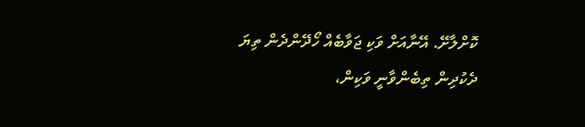ކޮށްލާށޭ. އޭނާއަށް ވަކި ޖަވާބެއް ހޯދޭންދެން ތިޔަ ދެކުދިން ތިބެންވާނީ ވަކިން،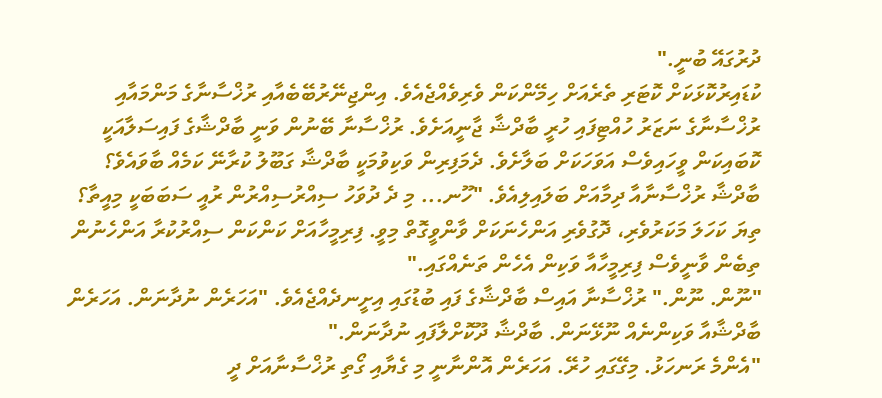ދުރުގައޭ ބުނީ."
ކުޑައިރުކޮޅަކަށް ކޮޓަރި ތެރެއަށް ހިމޭންކަން ވެރިވެއްޖެއެވެ. އިންޖިނޭރުބޭބެއާއި ރުޚްސާނާގެ މަންމައާއި ރުޚްސާނާގެ ނަޒަރު ހުއްޓިފައި ހުރީ ބާދްޝާ ޖާނީއަށެވެ. ރުޚްސާނާ ބޭނުން ވަނީ ބާދްޝާގެ ފައިސަލާއަކީ ކޮބައިކަން ވީހައިވެސް އަވަހަކަށް ބަލާށެވެ. ދެމަފިރިން ވަކިވުމަކީ ބާދްޝާ ގަބޫލު ކުރާނޭ ކަމެއް ބާވައެވެ؟
ބާދްޝާ ރުޚްސާނާއާ ދިމާއަށް ބަލައިލިއެވެ. "ހޫނ... މި ދެ ދުވަހު ސިއްރުސިއްރުން ރުއީ ސަބަބަކީ މިއީތާ؟ ތިޔަ ކަހަލަ މަކަރުވެރި، ދޮގުވެރި އަންހެނަކަށް ވާންވީގޮތް މިވީ. ފިރިމީހާއަށް ކަންކަން ސިއްރުކުރާ އަންހެނުން ތިބެން ވާނީވެސް ފިރިމީހާއާ ވަކިން އެހެން ތަނެއްގައި."
"ނޫން. ނޫން." ރުޚްސާނާ އައިސް ބާދްޝާގެ ފައި ބުޑުގައި އިށީނދެއްޖެއެވެ. "އަހަރެން ނުދާނަން. އަހަރެން ބާދްޝާއާ ވަކިންނެއް ނޫޅޭނަން. ބާދްޝާ ދޫކޮށްލާފައި ނުދާނަން."
"އެންމެ ރަނހަޅު. މިގޭގައި ހުރޭ. އަހަރެން އޮންނާނީ މި ގެޔާއި ގޯތި ރުޚްސާނާއަށް ދީ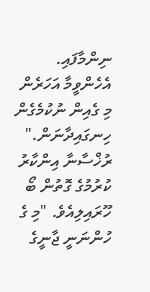ނިންމާފައި. އެހެންވީމާ އަހަރެން މި ގެއިން ނުކުމެގެން ހިނގައިދާނަން."
ރުޚްސާނާ އިންކާރު ކުރުމުގެ ގޮތުން ބޯ ހޫރައިލިއެވެ. "މި ގެ ހުންނަނީ ޖާނީގެ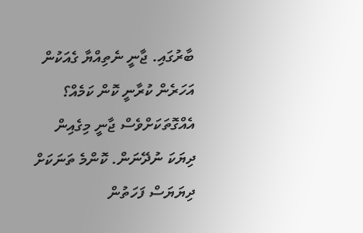ބާރުގައި. ޖާނީ ނެތިއްޔާ ގެއަކުން އަހަރެން ކުރާނީ ކޮން ކަމެއް؟ އެއްގޮތަކަށްވެސް ޖާނީ މިގެއިން ދިޔަކަ ނުދޭނަން. ކޮންމެ ތަނަކަށް ދިޔަޔަސް ފަހަތުން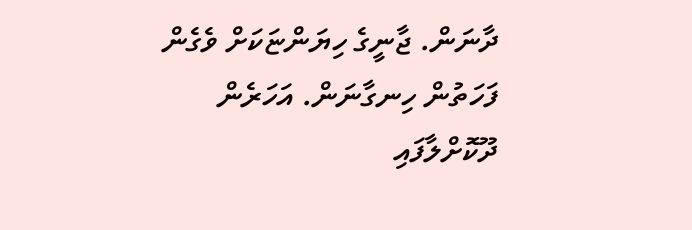ދާނަން. ޖާނީގެ ހިޔަންޏަކަށް ވެގެން ފަހަތުން ހިނގާނަން. އަހަރެން ދޫކޮށްލާފައި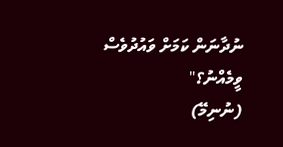ނުދާނަން ކަމަށް ވައުދުވެސް ވީމެއްނު؟"
(ނުނިމޭ)